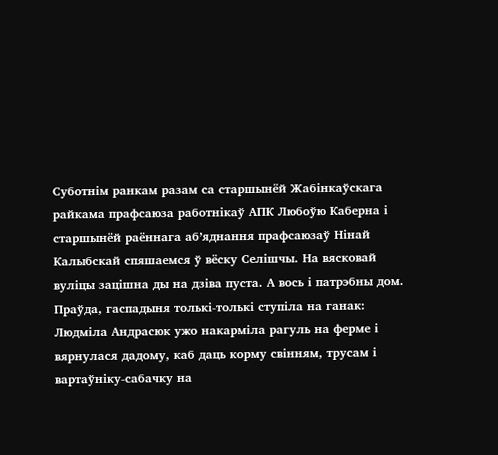Суботнім ранкам разам са старшынёй Жабінкаўскага райкама прафсаюза работнікаў АПК Любоўю Каберна і старшынёй раённага аб’яднання прафсаюзаў Нінай Калыбскай спяшаемся ў вёску Селішчы. На вясковай вуліцы зацішна ды на дзіва пуста. А вось і патрэбны дом. Праўда, гаспадыня толькі-толькі ступіла на ганак: Людміла Андрасюк ужо накарміла рагуль на ферме і вярнулася дадому, каб даць корму свінням, трусам і вартаўніку-сабачку на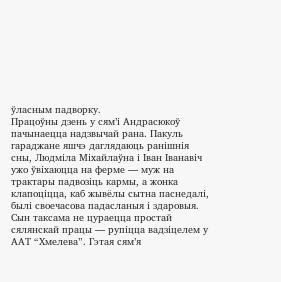ўласным падворку.
Працоўны дзень у сям’і Андрасюкоў пачынаецца надзвычай рана. Пакуль гараджане яшчэ даглядаюць ранішнія сны, Людміла Міхайлаўна і Іван Іванавіч ужо ўвіхаюцца на ферме — муж на трактары падвозіць кармы, а жонка клапоціцца, каб жывёлы сытна паснедалі, былі своечасова падасланыя і здаровыя. Сын таксама не цураецца простай сялянскай працы — рупіцца вадзіцелем у ААТ “Хмелева”. Гэтая сям’я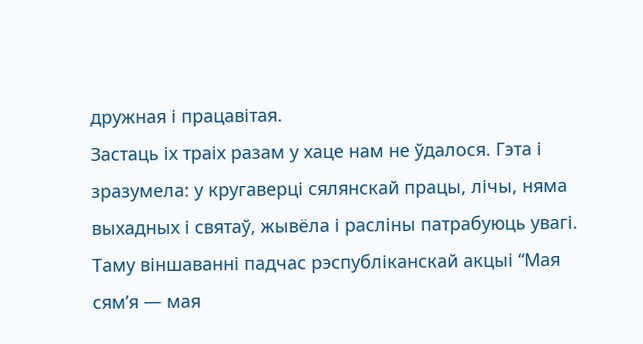дружная і працавітая.
Застаць іх траіх разам у хаце нам не ўдалося. Гэта і зразумела: у кругаверці сялянскай працы, лічы, няма выхадных і святаў, жывёла і расліны патрабуюць увагі. Таму віншаванні падчас рэспубліканскай акцыі “Мая сям’я — мая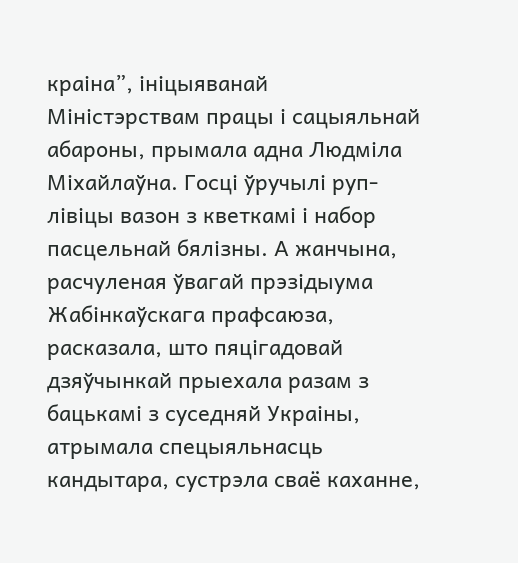краіна”, ініцыяванай Міністэрствам працы і сацыяльнай абароны, прымала адна Людміла Міхайлаўна. Госці ўручылі руп-лівіцы вазон з кветкамі і набор пасцельнай бялізны. А жанчына, расчуленая ўвагай прэзідыума Жабінкаўскага прафсаюза, расказала, што пяцігадовай дзяўчынкай прыехала разам з бацькамі з суседняй Украіны, атрымала спецыяльнасць кандытара, сустрэла сваё каханне,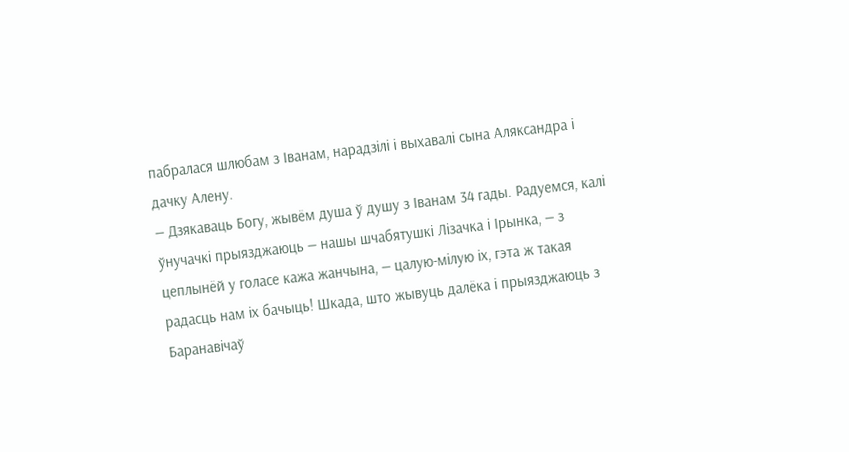пабралася шлюбам з Іванам, нарадзілі і выхавалі сына Аляксандра і дачку Алену.
— Дзякаваць Богу, жывём душа ў душу з Іванам 34 гады. Радуемся, калі ўнучачкі прыязджаюць — нашы шчабятушкі Лізачка і Ірынка, — з цеплынёй у голасе кажа жанчына, — цалую-мілую іх, гэта ж такая радасць нам іх бачыць! Шкада, што жывуць далёка і прыязджаюць з Баранавічаў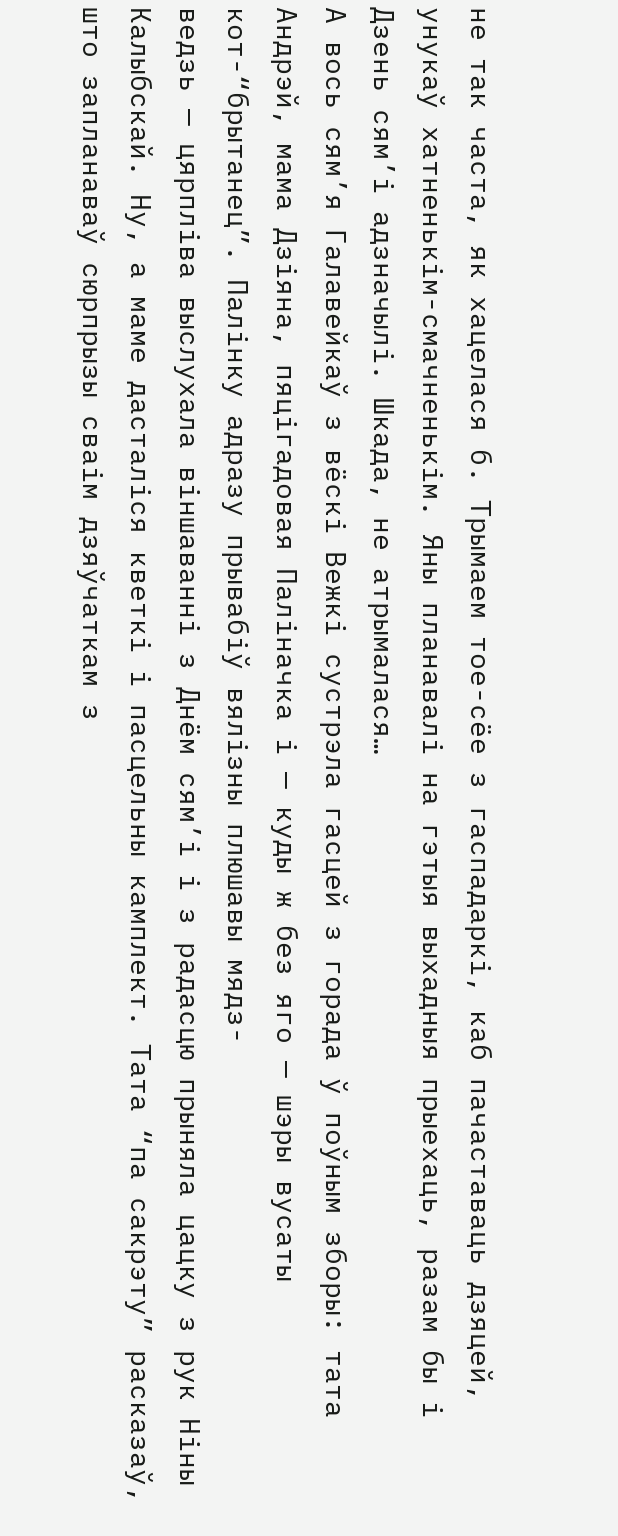не так часта, як хацелася б. Трымаем тое-сёе з гаспадаркі, каб пачаставаць дзяцей, унукаў хатненькім-смачненькім. Яны планавалі на гэтыя выхадныя прыехаць, разам бы і Дзень сям’і адзначылі. Шкада, не атрымалася…
А вось сям’я Галавейкаў з вёскі Вежкі сустрэла гасцей з горада ў поўным зборы: тата Андрэй, мама Дзіяна, пяцігадовая Паліначка і — куды ж без яго — шэры вусаты кот-“брытанец”. Палінку адразу прывабіў вялізны плюшавы мядз-
ведзь — цярпліва выслухала віншаванні з Днём сям’і і з радасцю прыняла цацку з рук Ніны Калыбскай. Ну, а маме дасталіся кветкі і пасцельны камплект. Тата “па сакрэту” расказаў, што запланаваў сюрпрызы сваім дзяўчаткам з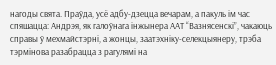нагоды свята. Праўда, усё адбу-дзецца вечарам, а пакуль ім час спяшацца: Андрэя, як галоўнага інжынера ААТ “Вазнясенскі”, чакаюць справы ў мехмайстэрні, а жонцы, заатэхніку-селекцыянеру, трэба тэрмінова разабрацца з рагулямі на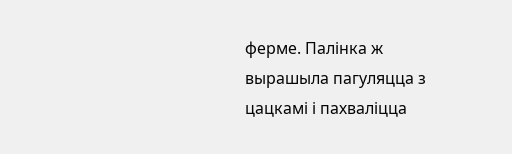ферме. Палінка ж вырашыла пагуляцца з цацкамі і пахваліцца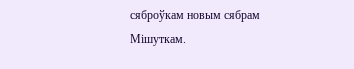сяброўкам новым сябрам Мішуткам.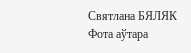Святлана БЯЛЯК
Фота аўтара